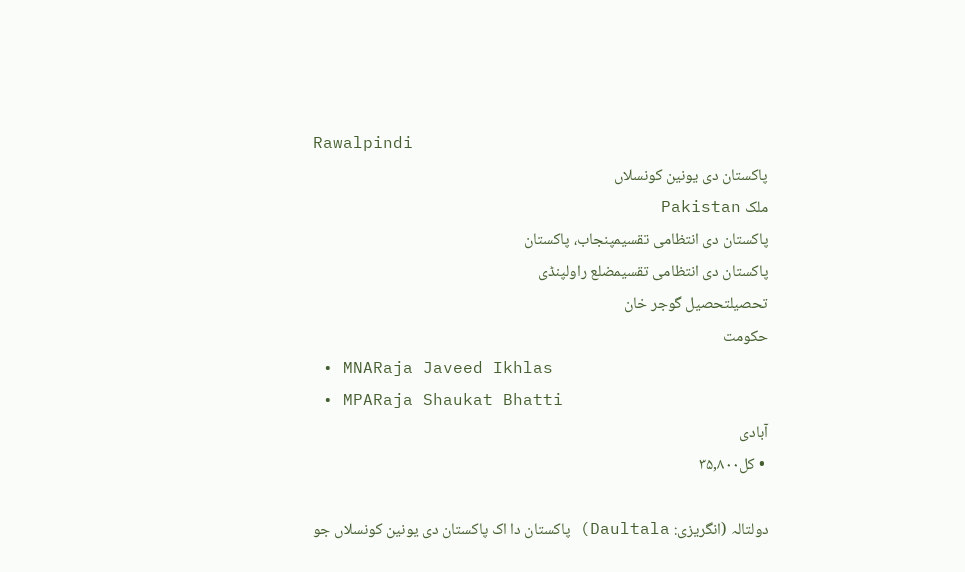Rawalpindi
پاکستان دی یونین کونسلاں
ملک Pakistan
پاکستان دی انتظامی تقسیمپنجاب، پاکستان
پاکستان دی انتظامی تقسیمضلع راولپنڈی
تحصیلتحصیل گوجر خان
حکومت
 • MNARaja Javeed Ikhlas
 • MPARaja Shaukat Bhatti
آبادی
 • کل۳۵,۸۰۰

دولتالہ (انگریزی: Daultala) پاکستان دا اک پاکستان دی یونین کونسلاں جو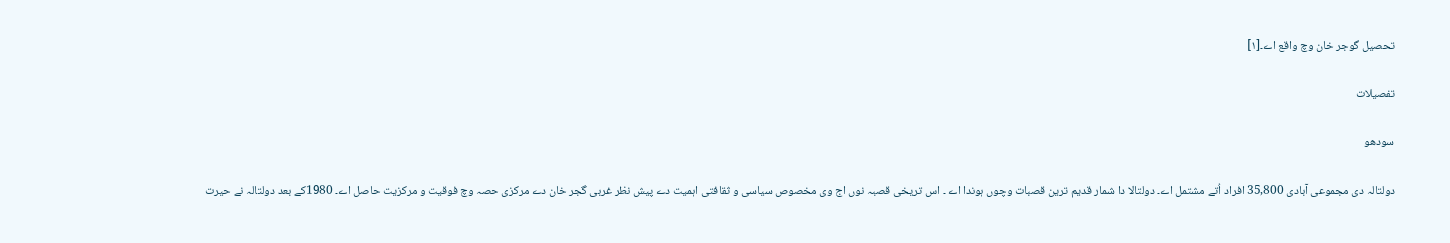تحصیل گوجر خان وچ واقع اے۔[۱]

تفصیلات

سودھو

دولتالہ دی مجموعی آبادی 35,800 افراد اُتے مشتمل اے۔ دولتالا دا شمار قدیم ترین قصبات وچوں ہوندا اے ۔ اس تریخی قصبہ نوں اج وی مخصوص سیاسی و ثقافتی اہمیت دے پیش نظر غربی گجر خان دے مرکزی حصہ وچ فوقیت و مرکزیت حاصل اے۔ 1980کے بعد دولتالہ نے حیرت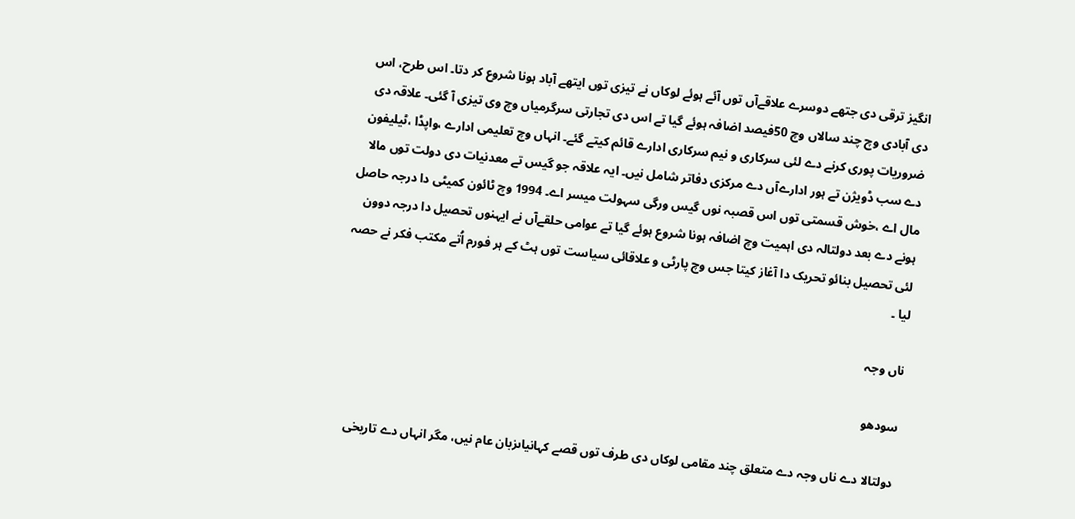انگیز ترقی دی جتھے دوسرے علاقےآں توں آئے ہوئے لوکاں نے تیزی توں ایتھے آباد ہونا شروع کر دتا۔ اس طرح، اس دی آبادی وچ چند سالاں وچ 50فیصد اضافہ ہوئے گیا تے اس دی تجارتی سرگرمیاں وچ وی تیزی آ گئی۔ علاقہ دی ضروریات پوری کرنے دے لئی سرکاری و نیم سرکاری ادارے قائم کیتے گئے۔ انہاں وچ تعلیمی ادارے ،واپڈا ،ٹیلیفون دے سب ڈویژن تے ہور ادارےآں دے مرکزی دفاتر شامل نيں۔ ایہ علاقہ جو گیس تے معدنیات دی دولت توں مالا مال اے ،خوش قسمتی توں اس قصبہ نوں گیس ورگی سہولت میسر اے۔ 1994 وچ ٹائون کمیٹی دا درجہ حاصل ہونے دے بعد دولتالہ دی اہمیت وچ اضافہ ہونا شروع ہوئے گیا تے عوامی حلقےآں نے ایہنوں تحصیل دا درجہ دوون لئی تحصیل بنائو تحریک دا آغاز کیتا جس وچ پارٹی و علاقائی سیاست توں ہٹ کے ہر فورم اُتے مکتب فکر نے حصہ لیا ۔

ناں وجہ

سودھو

دولتالا دے ناں وجہ دے متعلق چند مقامی لوکاں دی طرف توں قصے کہانیاںزبان عام نيں، مگر انہاں دے تاریخی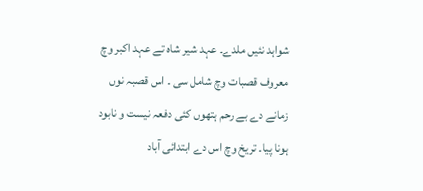شواہد نئيں ملدے۔ عہد شیر شاہ تے عہد اکبر وچ معروف قصبات وچ شامل سی ۔ اس قصبہ نوں زمانے دے بے رحم ہتھوں کئی دفعہ نیست و نابود ہونا پيا۔ تریخ وچ اس دے ابتدائی آباد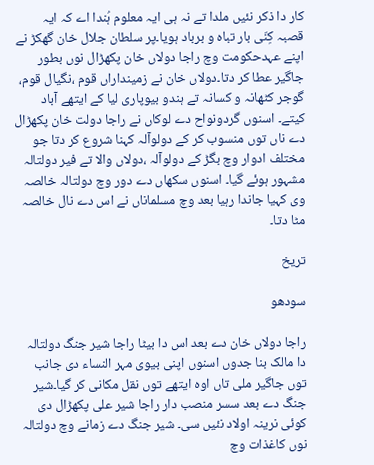کار دا ذکر نئيں ملدا تے نہ ہی ایہ معلوم ہُندا اے کہ ایہ قصبہ کِنّی بار تباہ و برباد ہويا۔پر سلطان جلال خان گھکڑ نے اپنے عہدحکومت وچ راجا دولاں خان پکھڑال نوں بطور جاگیر عطا کر دتا۔دولاں خان نے زمینداراں قوم ،نگیال قوم، گوجر کٹھانہ و کسانہ تے ہندو بیوپاری لیا کے ایتھے آباد کیتے۔ اسنوں گردونواح دے لوکاں نے راجا دولت خان پکھڑال دے ناں توں منسوب کر کے دولوآلہ کہنا شروع کر دتا جو مختلف ادوار وچ بگڑ کے دولوآلہ ،دولاں والا تے فیر دولتالہ مشہور ہوئے گیا۔ اسنوں سکھاں دے دور وچ دولتالہ خالصہ وی کہیا جاندا رہیا بعد وچ مسلماناں نے اس دے نال خالصہ مٹا دتا۔

تریخ

سودھو

راجا دولاں خان دے بعد اس دا بیٹا راجا شیر جنگ دولتالہ دا مالک بنا جدوں اسنوں اپنی بیوی مہر النساء دی جانب توں جاگیر ملی تاں اوہ ایتھے توں نقل مکانی کر گیا۔شیر جنگ دے بعد سسر منصب دار راجا شیر علی پکھڑال دی کوئی نرینہ اولاد نئيں سی۔ شیر جنگ دے زمانے وچ دولتالہ نوں کاغذات وچ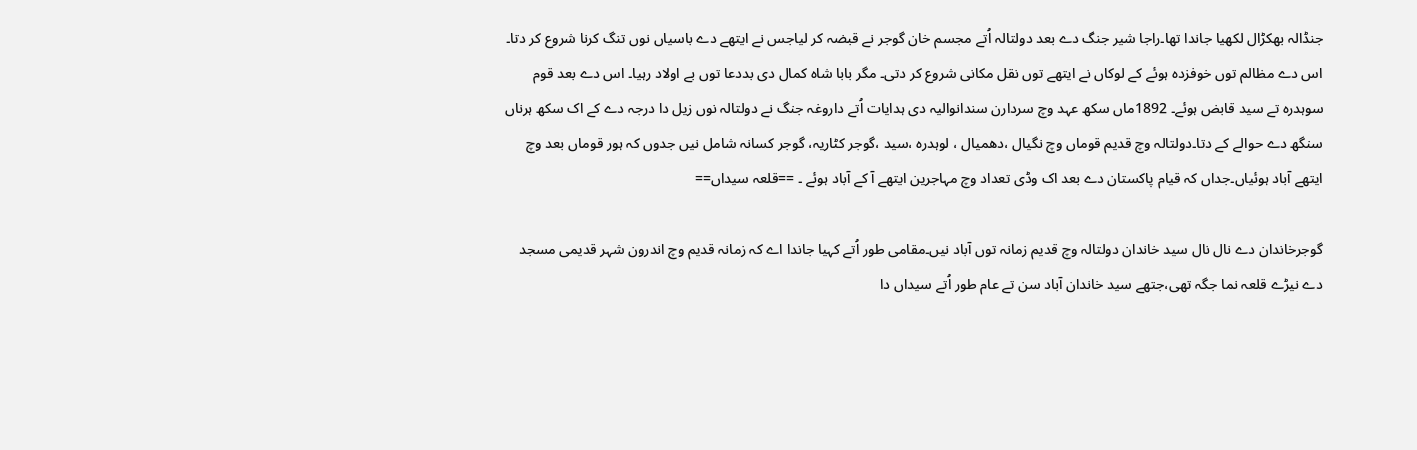جنڈالہ بھکڑال لکھیا جاندا تھا۔راجا شیر جنگ دے بعد دولتالہ اُتے مجسم خان گوجر نے قبضہ کر لیاجس نے ایتھے دے باسیاں نوں تنگ کرنا شروع کر دتا۔ اس دے مظالم توں خوفزدہ ہوئے کے لوکاں نے ایتھے توں نقل مکانی شروع کر دتی۔ مگر بابا شاہ کمال دی بددعا توں بے اولاد رہیا۔ اس دے بعد قوم سوہدرہ تے سید قابض ہوئے۔ 1892ماں سکھ عہد وچ سردارن سندانوالیہ دی ہدایات اُتے داروغہ جنگ نے دولتالہ نوں زیل دا درجہ دے کے اک سکھ ہرناں سنگھ دے حوالے کے دتا۔دولتالہ وچ قدیم قوماں وچ نگیال ،دھمیال ، لوہدرہ ،سید ،گوجر کٹاریہ، گوجر کسانہ شامل نيں جدوں کہ ہور قوماں بعد وچ ایتھے آباد ہوئیاں۔جداں کہ قیام پاکستان دے بعد اک وڈی تعداد وچ مہاجرین ایتھے آ کے آباد ہوئے ۔ ==قلعہ سیداں==

گوجرخاندان دے نال نال سید خاندان دولتالہ وچ قدیم زمانہ توں آباد نيں۔مقامی طور اُتے کہیا جاندا اے کہ زمانہ قدیم وچ اندرون شہر قدیمی مسجد دے نیڑے قلعہ نما جگہ تھی،جتھے سید خاندان آباد سن تے عام طور اُتے سیداں دا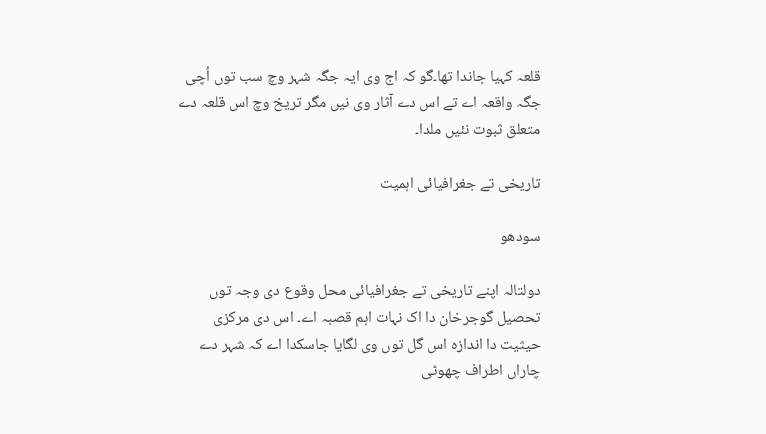قلعہ کہیا جاندا تھا۔گو کہ اج وی ایہ جگہ شہر وچ سب توں اُچی جگہ واقعہ اے تے اس دے آثار وی نيں مگر تریخ وچ اس قلعہ دے متعلق ثبوت نئيں ملدا۔

تاریخی تے جغرافیائی اہمیت

سودھو

دولتالہ اپنے تاریخی تے جغرافیائی محل وقوع دی وجہ توں تحصیل گوجرخان دا اک نہات اہم قصبہ اے۔ اس دی مرکزی حیثیت دا اندازہ اس گل توں وی لگایا جاسکدا اے کہ شہر دے چاراں اطراف چھوٹی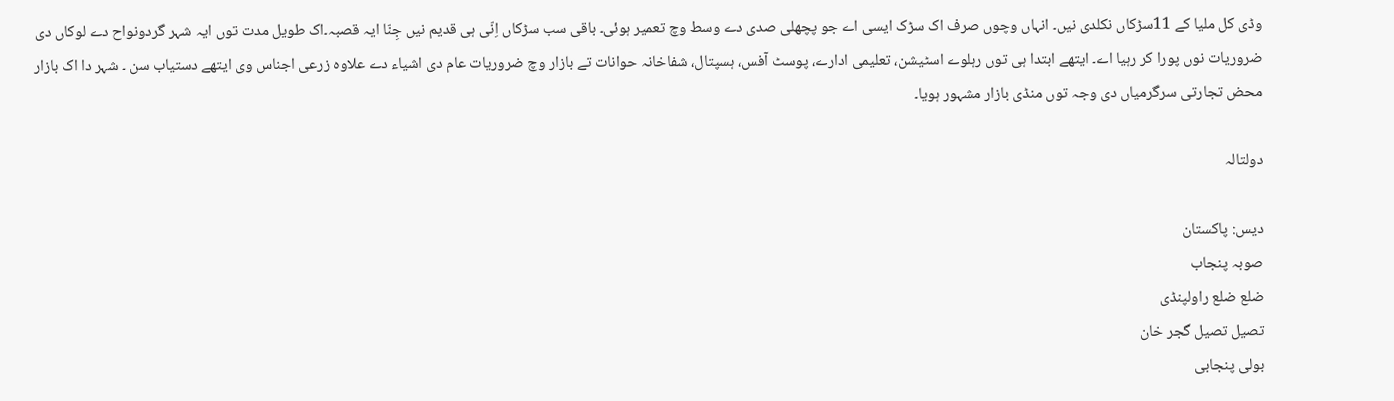وڈی کل ملیا کے 11سڑکاں نکلدی نيں۔ انہاں وچوں صرف اک سڑک ایسی اے جو پچھلی صدی دے وسط وچ تعمیر ہوئی۔ باقی سب سڑکاں اِنّی ہی قدیم نيں جِنّا ایہ قصبہ۔اک طویل مدت توں ایہ شہر گردونواح دے لوکاں دی ضروریات نوں پورا کر رہیا اے۔ ایتھے ابتدا ہی توں رہلوے اسٹیشن، تعلیمی ادارے، پوسٹ آفس، ہسپتال، شفاخانہ حوانات تے بازار وچ ضروریات عام دی اشیاء دے علاوہ زرعی اجناس وی ایتھے دستیاب سن ۔ شہر دا اک بازار محض تجارتی سرگرمیاں دی وجہ توں منڈی بازار مشہور ہويا۔

دولتالہ

دیس: پاکستان
صوبہ پنجاب
ضلع ضلع راولپنڈی
تصیل تصیل گجر خان
بولی پنجابی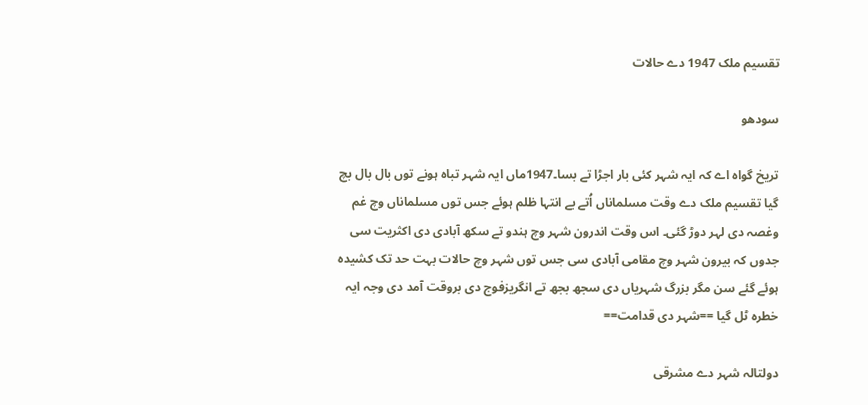تقسیم ملک 1947 دے حالات

سودھو

تریخ گواہ اے کہ ایہ شہر کئی بار اجڑا تے بسا۔1947ماں ایہ شہر تباہ ہونے توں بال بال بچ گیا تقسیم ملک دے وقت مسلماناں اُتے بے انتہا ظلم ہوئے جس توں مسلماناں وچ غم وغصہ دی لہر دوڑ گئی۔ اس وقت اندرون شہر وچ ہندو تے سکھ آبادی دی اکثریت سی جدوں کہ بیرون شہر وچ مقامی آبادی سی جس توں شہر وچ حالات بہت حد تک کشیدہ ہوئے گئے سن مگر بزرگ شہریاں دی سجھ بجھ تے انگریزفوج دی بروقت آمد دی وجہ ایہ خطرہ ٹل گیا ==شہر دی قدامت==

دولتالہ شہر دے مشرقی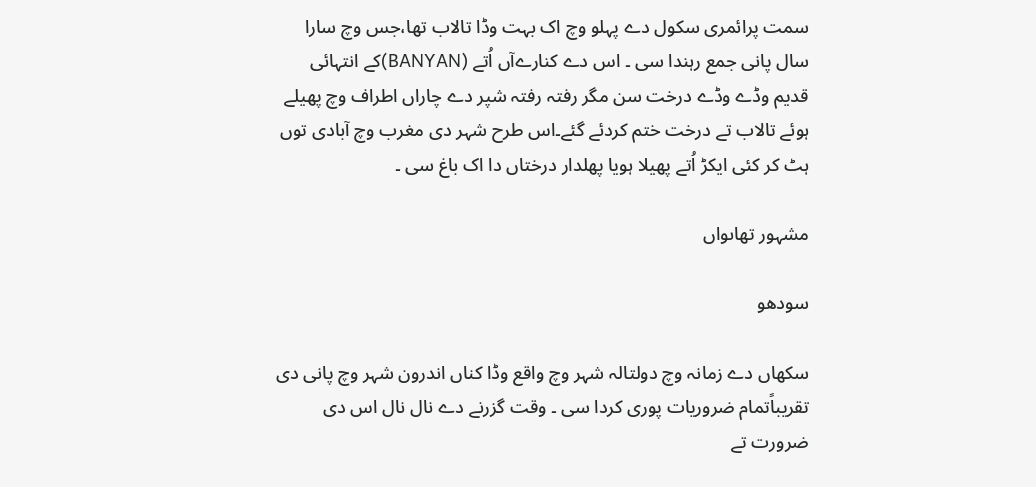سمت پرائمری سکول دے پہلو وچ اک بہت وڈا تالاب تھا،جس وچ سارا سال پانی جمع رہندا سی ۔ اس دے کنارےآں اُتے (BANYAN)کے انتہائی قدیم وڈے وڈے درخت سن مگر رفتہ رفتہ شپر دے چاراں اطراف وچ پھیلے ہوئے تالاب تے درخت ختم کردئے گئے۔اس طرح شہر دی مغرب وچ آبادی توں ہٹ کر کئی ایکڑ اُتے پھیلا ہويا پھلدار درختاں دا اک باغ سی ۔

مشہور تھاںواں

سودھو

سکھاں دے زمانہ وچ دولتالہ شہر وچ واقع وڈا کناں اندرون شہر وچ پانی دی تقریباًتمام ضروریات پوری کردا سی ۔ وقت گزرنے دے نال نال اس دی ضرورت تے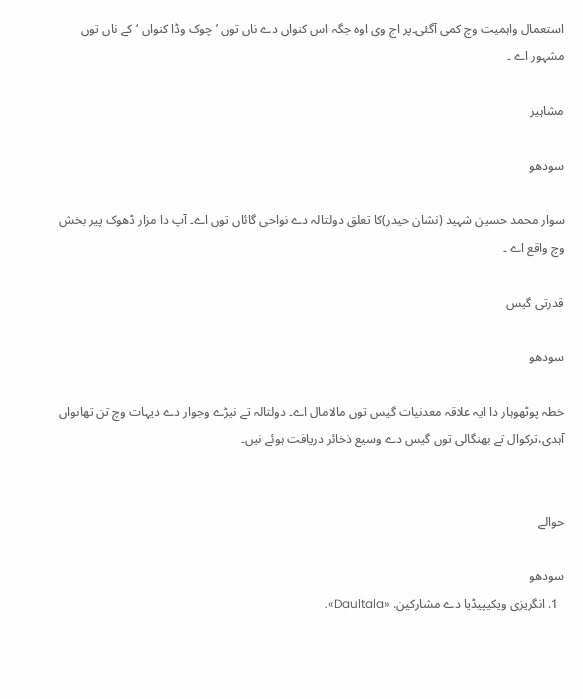استعمال واہمیت وچ کمی آگئی۔پر اج وی اوہ جگہ اس کنواں دے ناں توں ’چوک وڈا کنواں ‘کے ناں توں مشہور اے ۔

مشاہیر

سودھو

سوار محمد حسین شہید (نشان حیدر)کا تعلق دولتالہ دے نواحی گائاں توں اے۔ آپ دا مزار ڈھوک پیر بخش وچ واقع اے ۔

قدرتی گیس

سودھو

خطہ پوٹھوہار دا ایہ علاقہ معدنیات گیس توں مالامال اے۔ دولتالہ تے نیڑے وجوار دے دیہات وچ تن تھاںواں آہدی،ترکوال تے بھنگالی توں گیس دے وسیع ذخائر دریافت ہوئے نيں۔


حوالے

سودھو
  1. انگریزی ویکیپیڈیا دے مشارکین. «Daultala».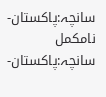سانچہ:پاکستان-نامکمل سانچہ:پاکستان-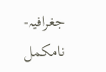جغرافیہ-نامکمل